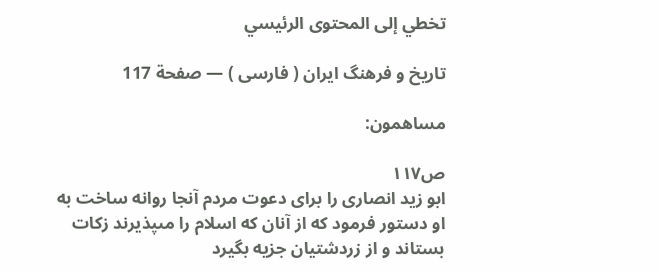تخطي إلى المحتوى الرئيسي

تاريخ و فرهنگ ايران ( فارسى ) — صفحة 117

مساهمون:

ص١١٧
ابو زيد انصارى را براى دعوت مردم آنجا روانه ساخت به او دستور فرمود كه از آنان كه اسلام را مىپذيرند زكات بستاند و از زردشتيان جزيه بگيرد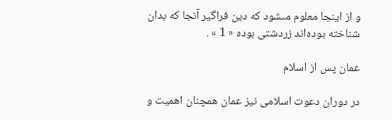و از اينجا معلوم مىشود كه دين فراگير آنجا كه بدان شناخته بوده‌اند زردشتى بوده « 1 » .

عمان پس از اسلام

در دوران دعوت اسلامى نيز عمان همچنان اهميت و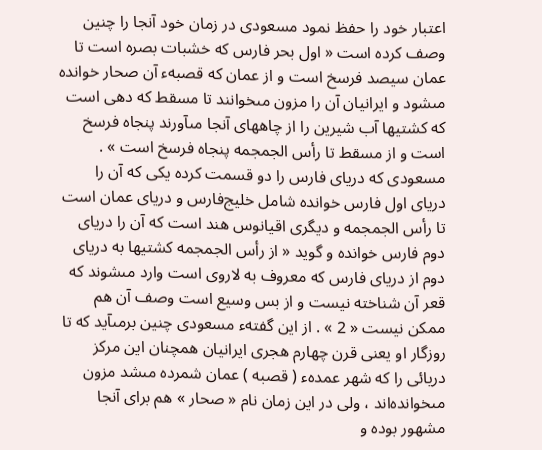اعتبار خود را حفظ نمود مسعودى در زمان خود آنجا را چنين وصف كرده است « اول بحر فارس كه خشبات بصره است تا عمان سيصد فرسخ است و از عمان كه قصبهء آن صحار خوانده مىشود و ايرانيان آن را مزون مىخوانند تا مسقط كه دهى است كه كشتيها آب شيرين را از چاههاى آنجا مىآورند پنجاه فرسخ است و از مسقط تا رأس الجمجمه پنجاه فرسخ است » . مسعودى كه درياى فارس را دو قسمت كرده يكى كه آن را درياى اول فارس خوانده شامل خليج‌فارس و درياى عمان است تا رأس الجمجمه و ديگرى اقيانوس هند است كه آن را درياى دوم فارس خوانده و گويد « از رأس الجمجمه كشتيها به درياى دوم از درياى فارس كه معروف به لاروى است وارد مىشوند كه قعر آن شناخته نيست و از بس وسيع است وصف آن هم ممكن نيست « 2 » . از اين گفتهء مسعودى چنين برمىآيد كه تا روزگار او يعنى قرن چهارم هجرى ايرانيان همچنان اين مركز دريائى را كه شهر عمدهء ( قصبه ) عمان شمرده مىشد مزون مىخوانده‌اند ، ولى در اين زمان نام « صحار » هم براى آنجا مشهور بوده و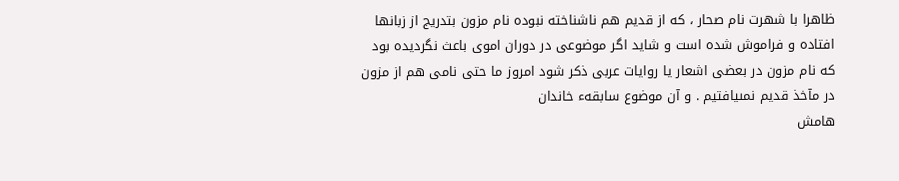ظاهرا با شهرت نام صحار ، كه از قديم هم ناشناخته نبوده نام مزون بتدريج از زبانها افتاده و فراموش شده است و شايد اگر موضوعى در دوران اموى باعث نگرديده بود كه نام مزون در بعضى اشعار يا روايات عربى ذكر شود امروز ما حتى نامى هم از مزون در مآخذ قديم نمىيافتيم . و آن موضوع سابقهء خاندان
هامش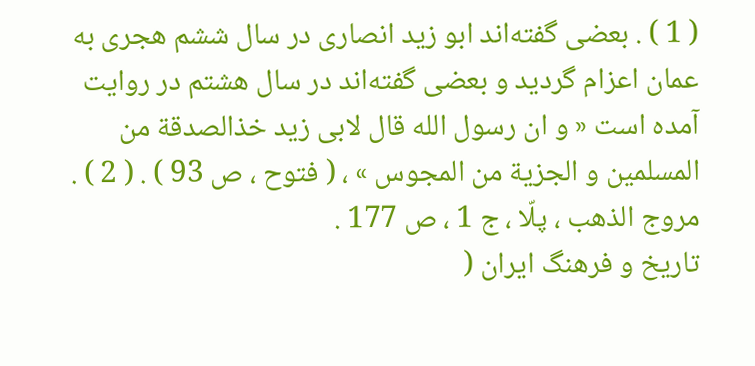( 1 ) . بعضى گفته‌اند ابو زيد انصارى در سال ششم هجرى به عمان اعزام گرديد و بعضى گفته‌اند در سال هشتم در روايت آمده است « و ان رسول الله قال لابى زيد خذالصدقة من المسلمين و الجزية من المجوس » ، ( فتوح ، ص 93 ) . ( 2 ) . مروج الذهب ، پلّا ، ج 1 ، ص 177 .
تاريخ و فرهنگ ايران (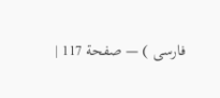فارسى ) — صفحة 117 |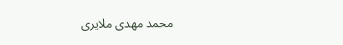محمد مهدى ملايرى